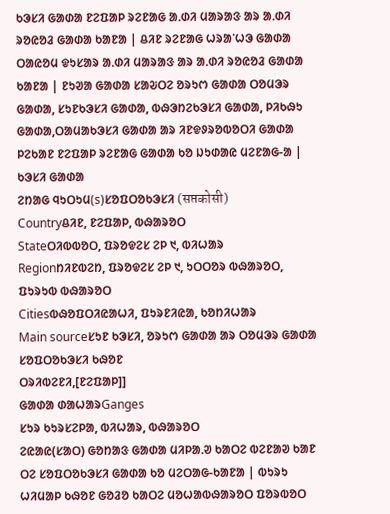ᱠᱳᱥᱤ ᱜᱟᱰᱟ ᱱᱮᱯᱟᱞ ᱨᱮᱱᱟᱜ ᱟᱹᱰᱤ ᱢᱟᱨᱟᱝ ᱟᱨ ᱟᱹᱰᱤ ᱨᱚᱭᱚᱲ ᱜᱟᱰᱟ ᱠᱟᱱᱟ | ᱪᱤᱱ ᱨᱮᱱᱟᱜ ᱦᱨᱟᱸᱦᱳ ᱜᱟᱰᱟ ᱛᱟᱭᱚᱢ ᱫᱩᱥᱟᱨ ᱟᱹᱰᱤ ᱢᱟᱨᱟᱝ ᱟᱨ ᱟᱹᱰᱤ ᱨᱚᱭᱚᱲ ᱜᱟᱰᱟ ᱠᱟᱱᱟ | ᱱᱩᱣᱟ ᱜᱟᱰᱟ ᱥᱟᱶᱛᱮ ᱚᱨᱩᱬ ᱜᱟᱰᱟ ᱛᱚᱢᱳᱨ ᱜᱟᱰᱟ, ᱥᱩᱱᱠᱳᱥᱤ ᱜᱟᱰᱟ, ᱵᱷᱳᱴᱮᱠᱳᱥᱤ ᱜᱟᱰᱟ, ᱞᱤᱠᱷᱩ ᱜᱟᱰᱟ,ᱛᱟᱢᱟᱠᱳᱥᱤ ᱜᱟᱰᱟ ᱟᱨ ᱤᱱᱫᱽᱨᱚᱵᱚᱛᱤ ᱜᱟᱰᱟ ᱞᱮᱠᱟᱱ ᱱᱮᱯᱟᱞ ᱨᱮᱱᱟᱜ ᱜᱟᱰᱟ ᱠᱚ ᱡᱩᱰᱟᱭ ᱢᱮᱱᱟᱜ-ᱟ |
ᱠᱳᱥᱤ ᱜᱟᱰᱟ
ᱮᱴᱟᱜ ᱧᱩᱛᱩᱢ(s)ᱥᱚᱯᱛᱚᱠᱳᱥᱤ (सप्तकोसी)
Countryᱪᱤᱱ, ᱱᱮᱯᱟᱞ, ᱵᱷᱟᱨᱚᱛ
Stateᱛᱤᱵᱵᱚᱛ, ᱯᱨᱚᱫᱮᱥ ᱮᱞ ᱑, ᱵᱤᱦᱟᱨ
Regionᱴᱤᱱᱵᱮᱴ, ᱯᱨᱚᱫᱮᱥ ᱮᱞ ᱑, ᱩᱛᱛᱚᱨ ᱵᱷᱟᱨᱚᱛ, ᱯᱩᱨᱩᱵ ᱵᱷᱟᱨᱚᱛ
Citiesᱵᱷᱚᱯᱛᱤᱭᱟᱦᱤ, ᱯᱩᱨᱱᱤᱭᱟ, ᱠᱚᱴᱤᱦᱟᱨ
Main sourceᱥᱩᱱ ᱠᱳᱥᱤ, ᱚᱨᱩᱬ ᱜᱟᱰᱟ ᱟᱨ ᱛᱚᱢᱳᱨ ᱜᱟᱰᱟ ᱥᱚᱯᱛᱚᱠᱳᱥᱤ ᱠᱷᱚᱱ
ᱛᱨᱤᱵᱮᱱᱤ,[ᱱᱮᱯᱟᱞ]]
ᱜᱟᱰᱟ ᱰᱟᱦᱟᱨGanges
ᱥᱩᱨ ᱠᱩᱨᱥᱮᱞᱟ, ᱵᱤᱦᱟᱨ, ᱵᱷᱟᱨᱚᱛ
ᱮᱭᱟᱭ(ᱥᱟᱛ) ᱜᱚᱴᱟᱝ ᱜᱟᱰᱟ ᱢᱤᱞᱟᱹᱣ ᱠᱟᱛᱮ ᱵᱮᱱᱟᱣ ᱠᱟᱱ ᱛᱮ ᱥᱚᱯᱛᱚᱠᱳᱥᱤ ᱜᱟᱰᱟ ᱠᱚ ᱢᱮᱛᱟᱜ-ᱠᱟᱱᱟ | ᱵᱩᱨᱩ ᱦᱤᱢᱟᱞ ᱠᱷᱚᱱ ᱜᱚᱲᱚ ᱠᱟᱛᱮ ᱢᱚᱦᱟᱵᱷᱟᱨᱚᱛ ᱯᱚᱨᱵᱚᱛ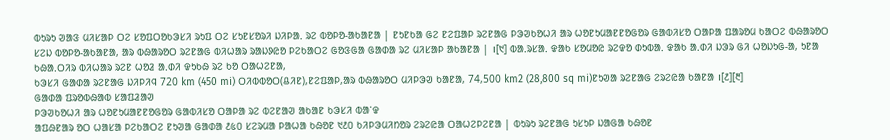ᱵᱩᱨᱩ ᱣᱟᱝ ᱢᱤᱥᱟᱞ ᱛᱮ ᱥᱚᱯᱛᱚᱠᱳᱥᱤ ᱨᱩᱯ ᱛᱮ ᱥᱩᱱᱥᱚᱨᱤ ᱡᱤᱞᱟᱹ ᱨᱮ ᱵᱚᱞᱚ-ᱟᱠᱟᱱᱟ | ᱱᱩᱱᱠᱟ ᱜᱮ ᱱᱮᱯᱟᱞ ᱨᱮᱱᱟᱜ ᱞᱳᱣᱠᱚᱦᱤ ᱟᱨ ᱦᱚᱱᱩᱢᱟᱱᱱᱚᱜᱚᱨ ᱜᱟᱵᱤᱥᱚ ᱛᱟᱞᱟ ᱯᱟᱨᱚᱢ ᱠᱟᱛᱮ ᱵᱷᱟᱨᱚᱛ ᱥᱮᱡ ᱵᱚᱞᱚ-ᱟᱠᱟᱱᱟ, ᱟᱨ ᱵᱷᱟᱨᱚᱛ ᱨᱮᱱᱟᱜ ᱵᱤᱦᱟᱨ ᱨᱟᱡᱽᱭᱚ ᱞᱮᱠᱟᱛᱮ ᱜᱚᱝᱜᱟ ᱜᱟᱰᱟ ᱨᱮ ᱢᱤᱥᱟᱞ ᱟᱠᱟᱱᱟ | ।[᱑] ᱵᱟᱹᱨᱥᱟᱹ ᱫᱟᱠ ᱥᱚᱢᱚᱭ ᱨᱮᱫᱚ ᱰᱩᱵᱟᱹ ᱫᱟᱠ ᱟᱹᱰᱤ ᱡᱳᱨ ᱜᱤ ᱦᱚᱡᱩᱜ-ᱟ, ᱩᱱᱟ ᱠᱷᱟᱹᱛᱤᱨ ᱵᱤᱦᱟᱨ ᱨᱮᱱ ᱦᱚᱲ ᱟᱹᱰᱤ ᱫᱩᱠᱷ ᱨᱮ ᱠᱚ ᱛᱟᱦᱮᱱᱟ,
ᱠᱳᱥᱤ ᱜᱟᱰᱟ ᱨᱮᱱᱟᱜ ᱡᱤᱞᱤᱧ 720 km (450 mi) ᱛᱤᱵᱵᱚᱛ(ᱪᱤᱱ),ᱱᱮᱯᱟᱞ,ᱟᱨ ᱵᱷᱟᱨᱚᱛ ᱢᱤᱞᱳᱣ ᱠᱟᱱᱟ, 74,500 km2 (28,800 sq mi)ᱱᱩᱣᱟ ᱨᱮᱱᱟᱜ ᱮᱨᱮᱭᱟ ᱠᱟᱱᱟ ।[᱒][᱓]
ᱜᱟᱰᱟ ᱯᱨᱚᱵᱷᱟᱵ ᱥᱟᱯᱲᱟᱣ
ᱞᱳᱣᱠᱚᱦᱤ ᱟᱨ ᱦᱚᱱᱩᱢᱟᱱᱱᱚᱜᱚᱨ ᱜᱟᱵᱤᱥᱚ ᱛᱟᱞᱟ ᱨᱮ ᱵᱮᱱᱟᱣ ᱟᱠᱟᱱ ᱠᱳᱥᱤ ᱵᱟᱸᱫ
ᱟᱯᱷᱱᱟᱨ ᱚᱛ ᱦᱟᱥᱟ ᱞᱮᱠᱟᱛᱮ ᱱᱩᱣᱟ ᱜᱟᱰᱟ ᱒᱕᱐ ᱥᱮᱨᱢᱟ ᱞᱟᱦᱟ ᱠᱷᱚᱱ ᱑᱒᱐ ᱠᱤᱞᱳᱢᱤᱴᱚᱨ ᱮᱨᱮᱭᱟ ᱛᱟᱦᱮᱞᱮᱱᱟ | ᱵᱩᱨᱩ ᱨᱮᱱᱟᱜ ᱩᱥᱩᱞ ᱡᱟᱜᱟ ᱠᱷᱚᱱ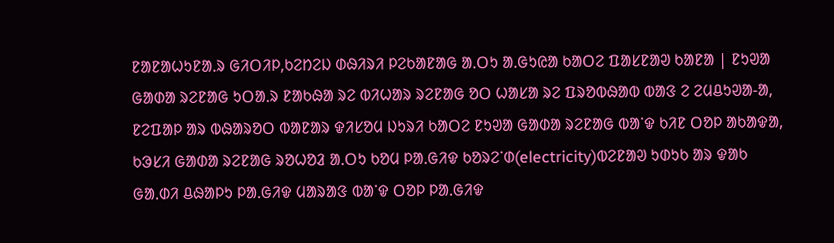ᱱᱟᱱᱟᱦᱩᱱᱟᱹᱨ ᱜᱤᱛᱤᱞ,ᱠᱮᱴᱮᱡ ᱰᱷᱤᱨᱤ ᱞᱮᱠᱟᱱᱟᱜ ᱟᱹᱛᱩ ᱟᱹᱜᱩᱭᱟ ᱠᱟᱛᱮ ᱯᱟᱥᱱᱟᱣ ᱠᱟᱱᱟ | ᱱᱩᱣᱟ ᱜᱟᱰᱟ ᱨᱮᱱᱟᱜ ᱩᱛᱟᱹᱨ ᱱᱟᱠᱷᱟ ᱨᱮ ᱵᱤᱦᱟᱨ ᱨᱮᱱᱟᱜ ᱚᱛ ᱦᱟᱥᱟ ᱨᱮ ᱯᱨᱚᱵᱷᱟᱵ ᱵᱟᱝ ᱮ ᱮᱢᱪᱩᱣᱟ-ᱟ, ᱱᱮᱯᱟᱞ ᱟᱨ ᱵᱷᱟᱨᱚᱛ ᱵᱟᱱᱟᱨ ᱫᱤᱥᱚᱢ ᱡᱩᱨᱤ ᱠᱟᱛᱮ ᱱᱩᱣᱟ ᱜᱟᱰᱟ ᱨᱮᱱᱟᱜ ᱵᱟᱸᱫ ᱠᱤᱱ ᱛᱚᱞ ᱟᱠᱟᱫᱟ, ᱠᱳᱥᱤ ᱜᱟᱰᱟ ᱨᱮᱱᱟᱜ ᱨᱚᱦᱚᱲ ᱟᱹᱛᱩ ᱠᱚᱢ ᱞᱟᱹᱜᱤᱫ ᱠᱚᱨᱮᱸᱰ(electricity)ᱵᱮᱱᱟᱣ ᱩᱰᱩᱠ ᱟᱨ ᱫᱟᱠ ᱜᱟᱹᱰᱤ ᱪᱷᱟᱞᱩ ᱞᱟᱹᱜᱤᱫ ᱢᱟᱨᱟᱝ ᱵᱟᱸᱫ ᱛᱚᱞ ᱞᱟᱹᱜᱤᱫ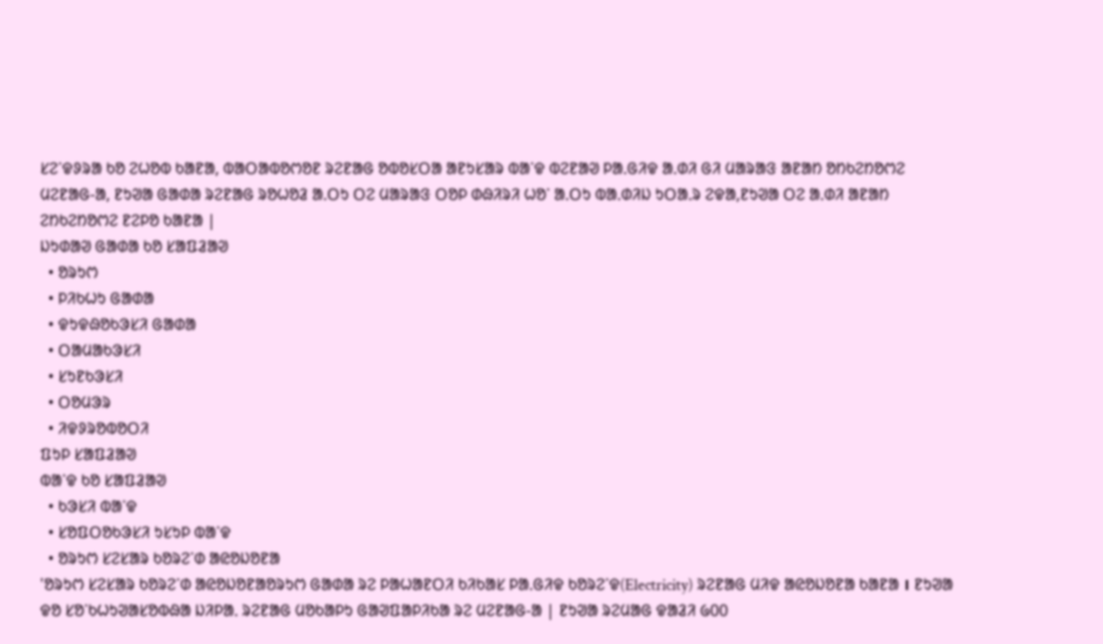ᱥᱮᱸᱫᱽᱨᱟ ᱠᱚ ᱮᱦᱚᱵ ᱠᱟᱱᱟ, ᱵᱟᱛᱟᱵᱚᱬᱚᱱ ᱨᱮᱱᱟᱜ ᱚᱵᱚᱥᱛᱟ ᱟᱱᱩᱥᱟᱨ ᱵᱟᱸᱫ ᱵᱮᱱᱟᱣ ᱞᱟᱹᱜᱤᱫ ᱟᱹᱰᱤ ᱜᱤ ᱢᱟᱨᱟᱝ ᱟᱱᱟᱴ ᱚᱴᱠᱮᱴᱚᱬᱮ ᱢᱮᱱᱟᱜ-ᱟ, ᱱᱩᱣᱟ ᱜᱟᱰᱟ ᱨᱮᱱᱟᱜ ᱨᱚᱦᱚᱲ ᱟᱹᱛᱩ ᱛᱮ ᱢᱟᱨᱟᱝ ᱛᱚᱞ ᱰᱷᱤᱨᱤ ᱦᱚᱸ ᱟᱹᱛᱩ ᱵᱟᱹᱰᱤᱡ ᱩᱛᱟᱹᱨ ᱮᱫᱟ,ᱱᱩᱣᱟ ᱛᱮ ᱟᱹᱰᱤ ᱟᱱᱟᱴ ᱮᱴᱠᱮᱴᱚᱬᱮ ᱱᱮᱞᱚ ᱠᱟᱱᱟ |
ᱡᱩᱰᱟᱣ ᱜᱟᱰᱟ ᱠᱚ ᱥᱟᱯᱲᱟᱣ
  • ᱚᱨᱩᱬ
  • ᱞᱤᱠᱦᱩ ᱜᱟᱰᱟ
  • ᱫᱩᱫᱷᱚᱠᱳᱥᱤ ᱜᱟᱰᱟ
  • ᱛᱟᱢᱟᱠᱳᱥᱤ
  • ᱥᱩᱱᱠᱳᱥᱤ
  • ᱛᱚᱢᱳᱨ
  • ᱤᱫᱽᱨᱚᱵᱚᱛᱤ
ᱯᱩᱞ ᱥᱟᱯᱲᱟᱣ
ᱵᱟᱸᱫ ᱠᱚ ᱥᱟᱯᱲᱟᱣ
  • ᱠᱳᱥᱤ ᱵᱟᱸᱫ
  • ᱥᱚᱯᱛᱚᱠᱳᱥᱤ ᱩᱥᱩᱞ ᱵᱟᱸᱫ
  • ᱚᱨᱩᱬ ᱥᱮᱥᱟᱨ ᱠᱚᱨᱮᱸᱰ ᱟᱭᱚᱡᱚᱱᱟ
'ᱚᱨᱩᱬ ᱥᱮᱥᱟᱨ ᱠᱚᱨᱮᱸᱰ ᱟᱭᱚᱡᱚᱱᱟᱚᱨᱩᱬ ᱜᱟᱰᱟ ᱨᱮ ᱞᱟᱦᱟᱱᱛᱤ ᱠᱤᱠᱟᱥ ᱞᱟᱹᱜᱤᱫ ᱠᱚᱨᱮᱸᱫ(Electricity) ᱨᱮᱱᱟᱜ ᱢᱤᱫ ᱟᱭᱚᱡᱚᱱᱟ ᱠᱟᱱᱟ । ᱱᱩᱣᱟ ᱫᱚ ᱥᱚᱸᱠᱦᱩᱣᱟᱥᱚᱵᱷᱟ ᱡᱤᱞᱟᱹ ᱨᱮᱱᱟᱜ ᱢᱚᱠᱟᱞᱩ ᱜᱟᱣᱯᱟᱞᱤᱠᱟ ᱨᱮ ᱢᱮᱱᱟᱜ-ᱟ | ᱱᱩᱣᱟ ᱨᱮᱢᱟᱜ ᱫᱟᱲᱤ ᱙᱐᱐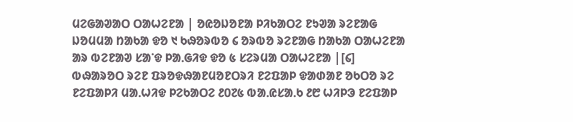ᱢᱮᱜᱟᱣᱟᱛ ᱛᱟᱦᱮᱱᱟ | ᱚᱭᱚᱡᱚᱱᱟ ᱞᱤᱠᱟᱛᱮ ᱱᱩᱣᱟ ᱨᱮᱱᱟᱜ ᱡᱚᱢᱢᱟ ᱴᱟᱠᱟ ᱫᱚ ᱑ ᱠᱷᱚᱨᱵᱚ ᱔ ᱚᱨᱵᱚ ᱨᱮᱱᱟᱜ ᱴᱟᱠᱟ ᱛᱟᱦᱮᱱᱟ ᱟᱨ ᱵᱮᱱᱟᱣ ᱥᱟᱸᱫ ᱞᱟᱹᱜᱤᱫ ᱫᱚ ᱕ ᱥᱮᱨᱢᱟ ᱛᱟᱦᱮᱱᱟ |[᱔] ᱵᱷᱟᱨᱚᱛ ᱨᱮᱱ ᱯᱨᱚᱫᱷᱟᱱᱢᱚᱱᱛᱨᱤ ᱱᱮᱯᱟᱞ ᱫᱟᱰᱟᱱ ᱚᱠᱛᱚ ᱨᱮ ᱱᱮᱯᱟᱞᱤ ᱢᱟᱹᱦᱤᱫ ᱞᱮᱠᱟᱛᱮ ᱒᱐᱗᱕ ᱵᱟᱹᱭᱥᱟᱹᱠ ᱒᱘ ᱦᱤᱞᱳ ᱱᱮᱯᱟᱞ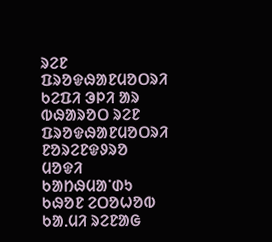ᱨᱮᱱ ᱯᱨᱚᱫᱷᱟᱱᱢᱚᱛᱨᱤ ᱠᱮᱯᱤ ᱳᱞᱤ ᱟᱨ ᱵᱷᱟᱨᱚᱛ ᱨᱮᱱ ᱯᱨᱚᱫᱷᱟᱱᱢᱚᱛᱨᱤ ᱱᱚᱨᱮᱱᱫᱽᱨᱚ ᱢᱚᱫᱤ ᱠᱟᱴᱷᱢᱟᱸᱰᱩ ᱠᱷᱚᱱ ᱮᱛᱚᱦᱚᱵ ᱠᱟᱹᱢᱤ ᱨᱮᱱᱟᱜ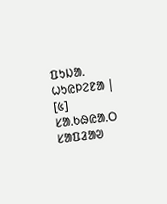ᱯᱩᱡᱟᱹ ᱦᱩᱭᱞᱮᱱᱟ | [᱕]
ᱥᱟᱹᱠᱷᱭᱟᱹᱛ ᱥᱟᱯᱲᱟᱣ